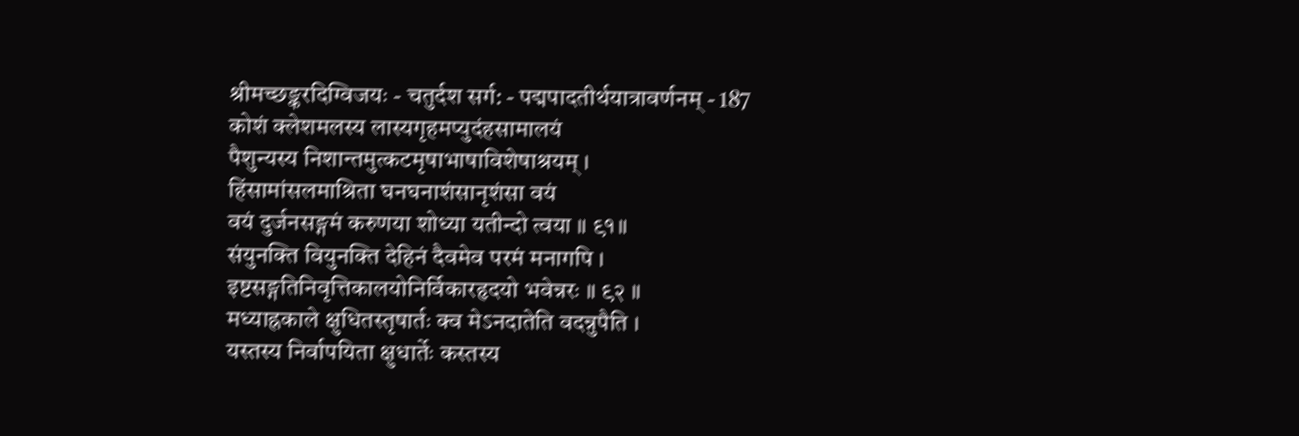श्रीमच्छङ्करदिग्विजयः - चतुर्दश सर्ग: - पद्मपादतीर्थयात्रावर्णनम् - 187
कोशं क्लेशमलस्य लास्यगृहमप्युदंहसामालयं
पैशुन्यस्य निशान्तमुत्कटमृषाभाषाविशेषाश्रयम् ।
हिंसामांसलमाश्रिता घनघनाशंसानृशंसा वयं
वयं दुर्जनसङ्गमं करुणया शोध्या यतीन्दो त्वया ॥ ९१॥
संयुनक्ति वियुनक्ति देहिनं दैवमेव परमं मनागपि ।
इष्टसङ्गतिनिवृत्तिकालयोनिर्विकारहृदयो भवेन्नरः ॥ ९२ ॥
मध्याह्नकाले क्षुधितस्तृषार्तः क्व मेऽनदातेति वदन्नुपैति ।
यस्तस्य निर्वापयिता क्षुधार्तेः कस्तस्य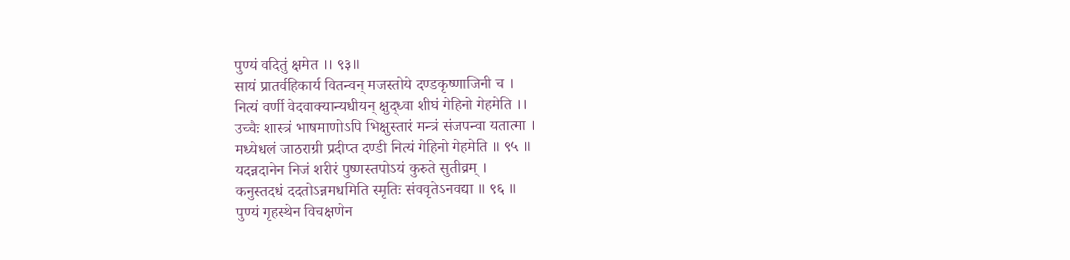पुण्यं वदितुं क्षमेत ।। ९३॥
सायं प्रातर्वहिकार्य वितन्वन् मजस्तोये दण्डकृष्णाजिनी च ।
नित्यं वर्णी वेदवाक्यान्यधीयन् क्षुद्ध्वा शीघं गेहिनो गेहमेति ।।
उच्चैः शास्त्रं भाषमाणोऽपि भिक्षुस्तारं मन्त्रं संजपन्वा यतात्मा ।
मध्येधलं जाठराग्री प्रदीप्त दण्डी नित्यं गेहिनो गेहमेति ॥ ९५ ॥
यदन्नदानेन निजं शरीरं पुष्णस्तपोऽयं कुरुते सुतीव्रम् ।
कनुस्तदधं ददतोऽन्नमधमिति स्मृतिः संववृतेऽनवद्या ॥ ९६ ॥
पुण्यं गृहस्थेन विचक्षणेन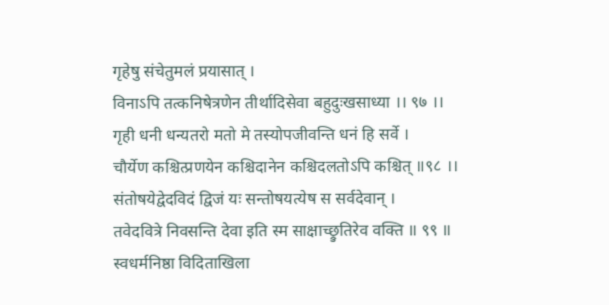गृहेषु संचेतुमलं प्रयासात् ।
विनाऽपि तत्कनिषेत्रणेन तीर्थादिसेवा बहुदुःखसाध्या ।। ९७ ।।
गृही धनी धन्यतरो मतो मे तस्योपजीवन्ति धनं हि सर्वे ।
चौर्येण कश्चित्प्रणयेन कश्चिदानेन कश्चिदलतोऽपि कश्चित् ॥९८ ।।
संतोषयेद्वेदविदं द्विजं यः सन्तोषयत्येष स सर्वदेवान् ।
तवेदवित्रे निवसन्ति देवा इति स्म साक्षाच्छ्रुतिरेव वक्ति ॥ ९९ ॥
स्वधर्मनिष्ठा विदिताखिला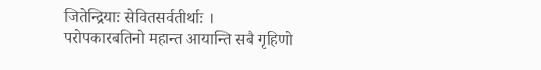जितेन्द्रियाः सेवितसर्वतीर्थाः ।
परोपकारबतिनो महान्त आयान्ति सबै गृहिणो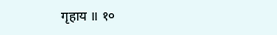गृहाय ॥ १०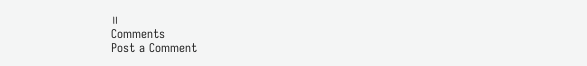॥
Comments
Post a Comment